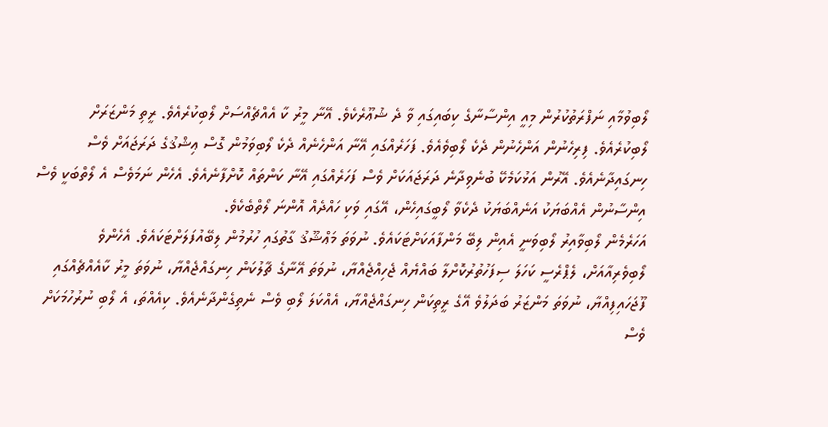ލޯބިވުމާއި ނަފްރަތުކުރުން މިއީ އިންސާނާގެ ކިބައިގައި ވާ ދެ ޝުޢޫރެކެވެ. އޭނާ މީރު ކާ އެއްޗެއްސަށް ލޯބިކުރެއެވެ. ރީތި މަންޒަރަށް ލޯބިކުރެއެވެ. ފިރިހެނުން އަންހެނުން ދެކެ ލޯބިވެއެވެ. ފަހަރެއްގައި އޭނާ އަންހެނެއް ދެކެ ލޯބިވަމުން ގޮސް ޢިޝްޤުގެ ދަރަޖައަށް ވެސް ހިނގައިދާނެއެވެ. އޭރުން އަޅުކަމެކޭ ބުނެވިދާނެ ދަރަޖައަކަށް ވެސް ފަހަރެއްގައި އޭނާ ކަންތައް ކޮށްފާނެއެވެ. އެހެން ނަމަވެސް އެ ލޯތްބަކީ ވެސް އިންސާނުން އެއްބަޔަކު އަނެއްބަޔަކު ދެކެވާ ލޯބީގައިހެން، އޭގައި ވަކި ހައްދެއް އޮންނަ ލޯތްބެކެވެ.
އަހަރެމެން ލޯބިވާއިރު ލޯބިވަނީ އެއިން ލިބޭ މަންފާއަކަށްޓަކައެވެ. ނުވަތަ މަޢްޝޫޤު ގާތުގައި ހުރުމުން ލިބޭއުފަލަށްޓަކައެވެ. އެހެންވެ ލޯބިވެރިއާއަށް، ލެޕްރެސީ ކަހަލަ ސިފަހުތުރުކޮށްލާ ބައްޔެއް ޖެހިއްޖެއްޔާ، ނުވަތަ އޭނާގެ ޗާލުކަން ހިނގައްޖެއްޔާ، ނުވަތަ މީރު ކާއެއްޗެއްގައި ފޫޖަހައިފިއްޔާ، ނުވަތަ މަންޒަރު ބަދަލުވެ އޭގެ ރީތިކަން ހިނގައްޖެއްޔާ، އެއްކަލަ ލޯބި ވެސް ނެތިގެންދާނެއެވެ. ކިއެއްތަ، އެ ލޯބި ނުރުހުމަކަށް ވެސް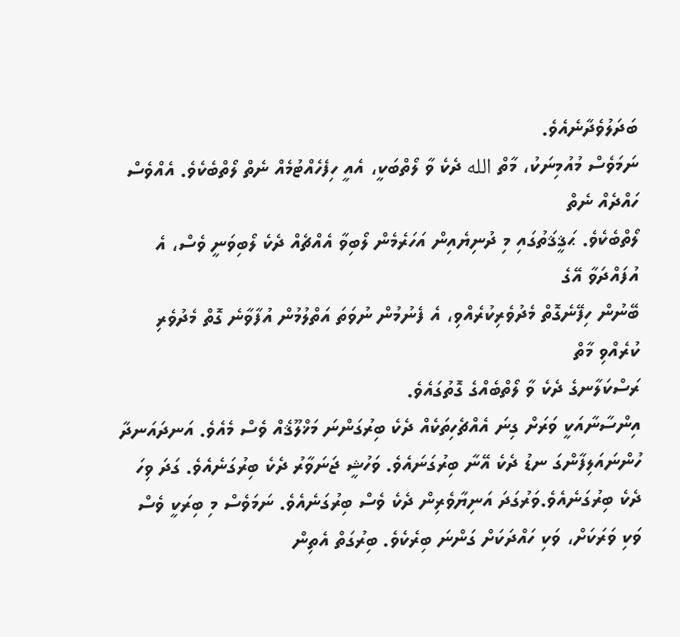ބަދަލުވެދާނެއެވެ.
ނަމަވެސް މުއުމިނަކު، މާތް الله ދެކެ ވާ ލޯތްބަކީ، އެއީ ހިފެހެއްޓުމެއް ނެތް ލޯތްބެކެވެ. އެއްވެސް ހައްދެއް ނެތް
ލޯތްބެކެވެ. ޙަޤީޤަތުގައި މި ދުނިޔެއިން އަހަރެމެން ލޯބިވާ އެއްޗެއް ދެކެ ލޯބިވަނީ ވެސް، އެ އުފައްދަވާ އޭގެ
ބޭނުން ހިފޭނެގޮތް މެދުވެރިކުރެއްވި، އެ ފެނުމުން ނުވަތަ އަތްލުމުން އުފާވާނެ ގޮތް މެދުވެރި ކުރެއްވި މާތް
ރަސްކަލާނގެ ދެކެ ވާ ލޯތްބެއްގެ ގޮތުގައެވެ.
އިންސާނާއަކީ ވަރަށް ގިނަ އެއްޗެހިތަކެއް ދެކެ ބިރުގަންނަ މަޚްލޫޤެއް ވެސް މެއެވެ. އަނދައަނދާ ހުންނައަލިފާންގަ ނޑު ދެކެ އޭނާ ބިރުގަނައެވެ. ވަހުޝީ ޖަނަވާރު ދެކެ ބިރުގަނެއެވެ. ގަދަ ވިހަ ދެކެ ބިރުގަނެއެވެ.ވަރުގަދަ އަނިޔާވެރިން ދެކެ ވެސް ބިރުގަނެއެވެ. ނަމަވެސް މި ބިރަކީ ވެސް ވަކި ވަރަކަށް، ވަކި ހައްދަކަށް ގަންނަ ބިރެކެވެ. ބިރުގަތް އެތިން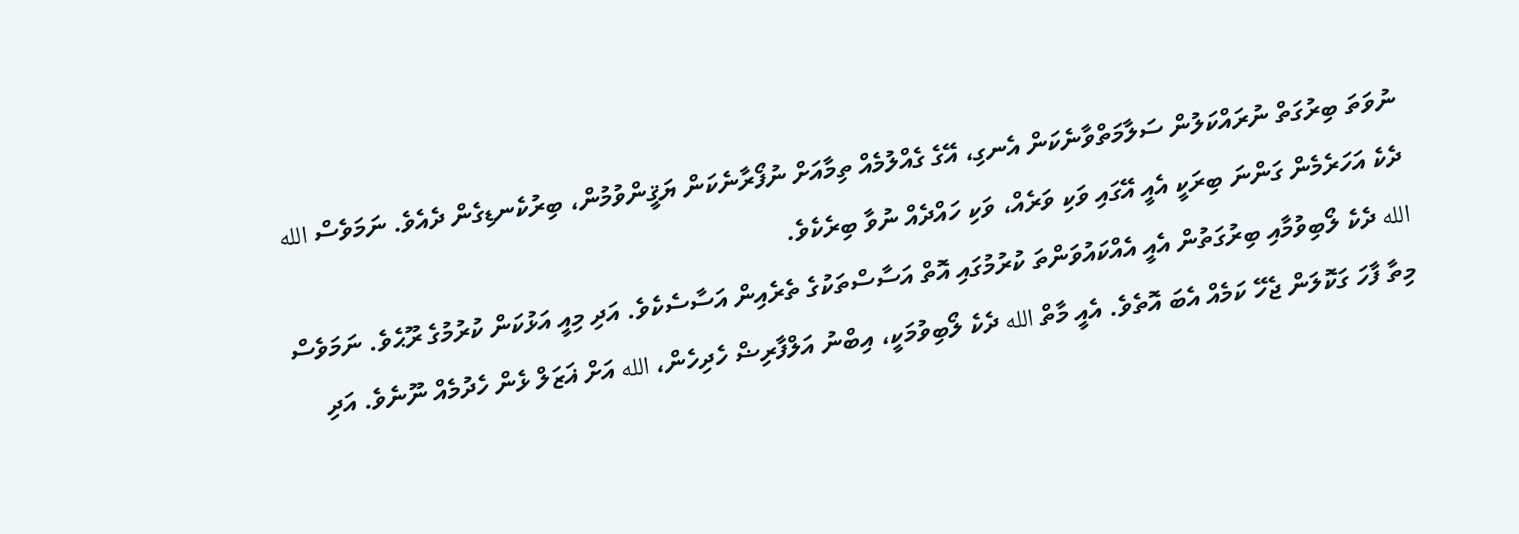ނުވަތަ ބިރުގަތް ނުރައްކަލުން ސަލާމަތްވާނެކަން އެނގި، އޭގެ ގެއްލުމެއް ތިމާއަށް ނުފޯރާނެކަން ޔަޤީންވުމުން، ބިރުކެނޑިގެން ދެއެވެ. ނަމަވެސް الله ދެކެ އަހަރެމެން ގަންނަ ބިރަކީ އެއީ އޭގައި ވަކި ވަރެއް، ވަކި ހައްދެއް ނުވާ ބިރެކެވެ.
الله ދެކެ ލޯބިވުމާއި ބިރުގަތުން އެއީ އެއްކައުވަންތަ ކުރުމުގައި އޮތް އަސާސްތަކުގެ ތެރެއިން އަސާސެކެވެ. އަދި މިއީ އަޅުކަން ކުރުމުގެ ރޫޙެވެ. ނަމަވެސް މިތާ ފާހަ ގަކޮލަން ޖެހޭ ކަމެއް އެބަ އޮތެވެ. އެއީ މާތް الله ދެކެ ލޯބިވުމަކީ، އިބްނު އަލްފާރިޟް ހެދިހެން، الله އަށް ޣަޒަލް ޅެން ހެދުމެއް ނޫނެވެ. އަދި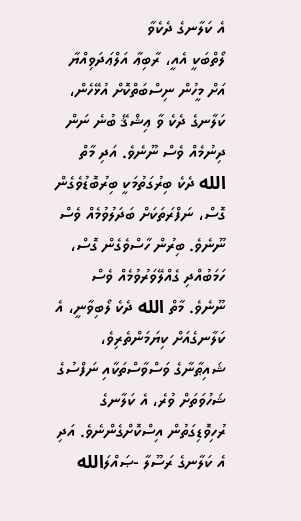އެ ކަލާނގެ ދެކެވާ
ލޯތްބަކީ އެއީ، ރާބިޢާ އަލްޢަދަވިއްޔާ އަށް މީހުން ނިސްބަތްކޮށް އުޅޭހެން، ކަލާނގެ ދެކެ ވާ ޢިޝްޤޭ ބުނެ ނަން ދިނުމެއް ވެސް ނޫނެވެ. އަދި މާތް الله ދެކެ ބިރުގަތުމަކީ ބިރުބޮޑުވެގެން ގޮސް، ނަފްރަތަކަށް ބަދަލުވުމެއް ވެސް ނޫނެވެ. ބިރުން ހާސްވެގެން ގޮސް، ހަމަބުއްދި ގެއްލޭވަރުވުމެއް ވެސް ނޫނެވެ. މާތް الله ދެކެ ލޯބިވާނީ، އެ ކަލާނގެއަށް ކިޔަމަންތެރިވެ، ޝައިޠާނާގެ ވަސްވާސްތަކާއި ނަފްސުގެ ޝަހުވަތަށް ވުރެ، އެ ކަލާނގެ ރުހިވޮޑިގަތުން އިސްކޮށްގެންނެވެ. އަދި އެ ކަލާނގެ ރަސޫލާ -ޞައްލަالله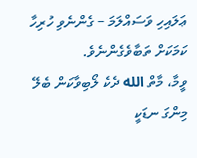ޢަލައިހި ވަސައްލަމަ – ގެންނެވި ހުރިހާ ކަމަކަށް ތަބާވެގެންނެވެ.
ވީމާ، މާތް الله ދެކެ ލޯބިވާކަން ބެލޭ މިންގަ ނޑަކީ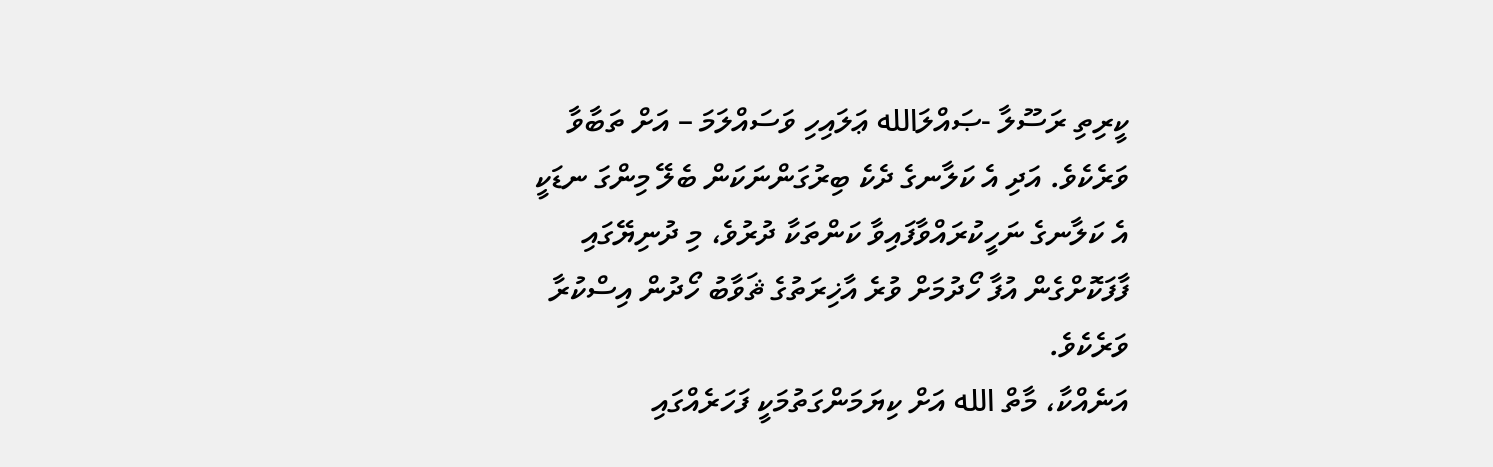ކީރިތި ރަސޫލާ -ޞައްލަالله ޢަލައިހި ވަސައްލަމަ – އަށް ތަބާވާ ވަރެކެވެ. އަދި އެ ކަލާނގެ ދެކެ ބިރުގަންނަކަން ބެލޭ މިންގަ ނޑަކީ އެ ކަލާނގެ ނަހީކުރައްވާފައިވާ ކަންތަކާ ދުރުވެ، މި ދުނިޔޭގައި ފާފަކޮށްގެން އުފާ ހޯދުމަށް ވުރެ އާޚިރަތުގެ ޘަވާބު ހޯދުން އިސްކުރާ ވަރެކެވެ.
އަނެއްކާ، މާތް الله އަށް ކިޔަމަންގަތުމަކީ ފަހަރެއްގައި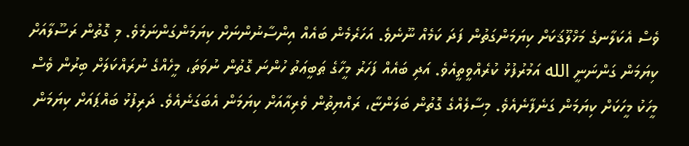ވެސް އެކަލާނގެ މަޚްލޫޤަކަށް ކިޔަމަންގަތުން ފަދަ ކަމެއް ނޫނެވެ. އަހަރެމެން ބައެއް އިންސާނުންނަށް ކިޔަމަންގަންނަމެވެ. މި ގޮތުން ރަސޫލާއަށް ކިޔަމަން ގަންނަނީ الله އަމުރުފުޅު ކުރެއްވީތީއެވެ. އަދި ބައެއް ފަހަރު މީހާގެ ޠަބީޢަތު ހުންނަ ގޮތުން ނުވަތަ، މީހެއްގެ ނުރައްކަލަށް ބިރުން ވެސް މީހަކު މީހަކަށް ކިޔަމަން ގަނެފާނެއެވެ. މިސާލެއްގެ ގޮތުން ބަލަންޏާ، ރައްޔިތުން ވެރިއާއަށް ކިޔަމަން އެބަގަނެއެވެ. ދަރިފުޅު ބައްޕައަށް ކިޔަމަން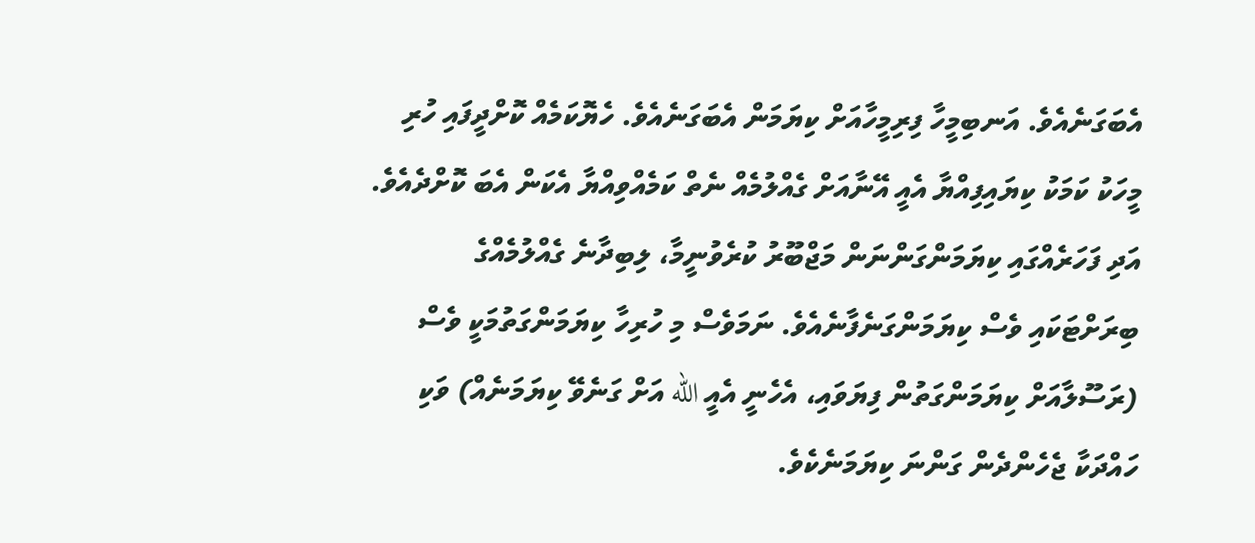އެބަގަނެއެވެ. އަނބިމީހާ ފިރިމީހާއަށް ކިޔަމަން އެބަގަނެއެވެ. ހެޔޮކަމެއް ކޮށްދީފައި ހުރި މީހަކު ކަމަކު ކިޔައިފިއްޔާ އެއީ އޭނާއަށް ގެއްލުމެއް ނެތް ކަމެއްވިއްޔާ އެކަން އެބަ ކޮށްދެއެވެ.
އަދި ފަހަރެއްގައި ކިޔަމަންގަންނަން މަޖްބޫރު ކުރެވުނީމާ، ލިބިދާނެ ގެއްލުމެއްގެ ބިރަށްޓަކައި ވެސް ކިޔަމަންގަނެފާނެއެވެ. ނަމަވެސް މި ހުރިހާ ކިޔަމަންގަތުމަކީ ވެސް (ރަސޫލާއަށް ކިޔަމަންގަތުން ފިޔަވައި، އެހެނީ އެއީ الله އަށް ގަނެވޭ ކިޔަމަނެއް) ވަކި ހައްދަކާ ޖެހެންދެން ގަންނަ ކިޔަމަނެކެވެ.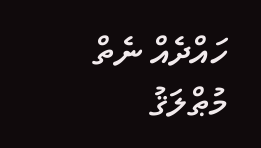ހައްދެއް ނެތް މުޠްލަޤު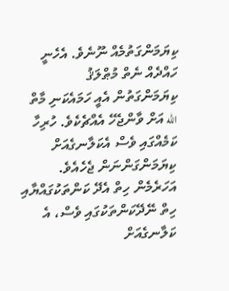ކިޔަމަންގަތުމެއް ނޫނެވެ. އެހެނީ ހައްދެއް ނެތް މުޠްލަޤު ކިޔަމަންގަތުން އެއީ ހަމައެކަނި މާތް الله އަށް ވާންޖެހޭ އެއްޗެކެވެ. ހުރިހާ ކަމެއްގައި ވެސް އެކަލާނގެއަށް ކިޔަމަންގަންނަން ޖެހެއެވެ. އަހަރެމެން ހިތް އެދޭ ކަންތަކުގައްޔާއި ހިތް ނޭދޭކަންތަކުގައި ވެސް، އެ ކަލާނގެއަށް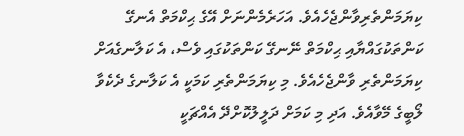ކިޔަމަންތެރިވާންޖެހެއެވެ. އަހަރެމެންނަށް އޭގެ ޙިކްމަތް އެނގޭ ކަންތަކުގައްޔާއި ޙިކްމަތް ނޭނގޭ ކަންތަކުގައި ވެސް، އެ ކަލާނގެއަށް ކިޔަމަންތެރި ވާންޖެހެއެވެ. މި ކިޔަމަންތެރި ކަމަކީ އެ ކަލާނގެ ދެކެވާ ލޯބީގެ މޭވާއެވެ. އަދި މި ކަމަށް ދަލީލުކޮށްދޭ އެއްޗަކީ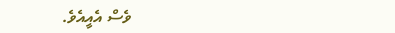ވެސް އެއީއެވެ.